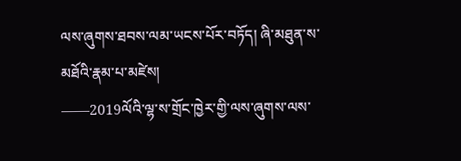ལས་ཞུགས་ཐབས་ལམ་ཡངས་པོར་བཏོད། ཞི་མཐུན་ས་མཐོའི་རྣམ་པ་མཛེས།
——2019ལོའི་ལྷ་ས་གྲོང་ཁྱེར་གྱི་ལས་ཞུགས་ལས་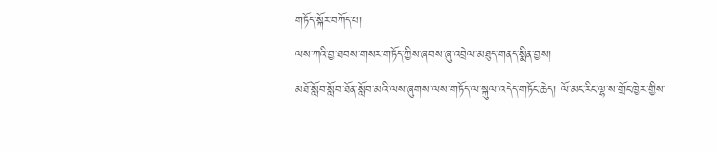གཏོད་སྐོར་བཀོད་པ།
ལས་ཀའི་བྱ་ཐབས་གསར་གཏོད་ཀྱིས་ཞབས་ཞུ་འབྲེལ་མཐུད་གནད་སྨིན་བྱས།
མཐོ་སློབ་སློབ་ཐོན་སློབ་མའི་ལས་ཞུགས་ལས་གཏོད་ལ་སྐུལ་འདེད་གཏོང་ཆེད། ལོ་མང་རིང་ལྷ་ས་གྲོང་ཁྱེར་གྱིས་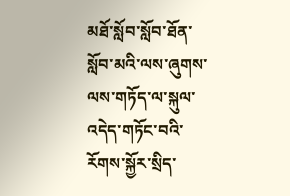མཐོ་སློབ་སློབ་ཐོན་སློབ་མའི་ལས་ཞུགས་ལས་གཏོད་ལ་སྐུལ་འདེད་གཏོང་བའི་རོགས་སྐྱོར་སྲིད་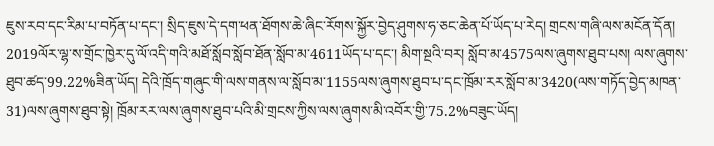ཇུས་རབ་དང་རིམ་པ་བཏོན་པ་དང་། སྲིད་ཇུས་དེ་དག་ཕན་ཐོགས་ཆེ་ཞིང་རོགས་སྐྱོར་བྱེད་ཤུགས་ཧ་ཅང་ཆེན་པོ་ཡོད་པ་རེད། གྲངས་གཞི་ལས་མངོན་དོན། 2019ལོར་ལྷ་ས་གྲོང་ཁྱེར་དུ་ལོ་འདི་གའི་མཐོ་སློབ་སློབ་ཐོན་སློབ་མ་4611ཡོད་པ་དང་། མིག་སྔའི་བར། སློབ་མ་4575ལས་ཞུགས་ཐུབ་པས། ལས་ཞུགས་ཐུབ་ཚད་99.22%ཟིན་ཡོད། དེའི་ཁྲོད་གཞུང་གི་ལས་གནས་ལ་སློབ་མ་1155ལས་ཞུགས་ཐུབ་པ་དང་ཁྲོམ་རར་སློབ་མ་3420(ལས་གཏོད་བྱེད་མཁན་31)ལས་ཞུགས་ཐུབ་སྟེ། ཁྲོམ་རར་ལས་ཞུགས་ཐུབ་པའི་མི་གྲངས་ཀྱིས་ལས་ཞུགས་མི་འབོར་གྱི་75.2%བཟུང་ཡོད།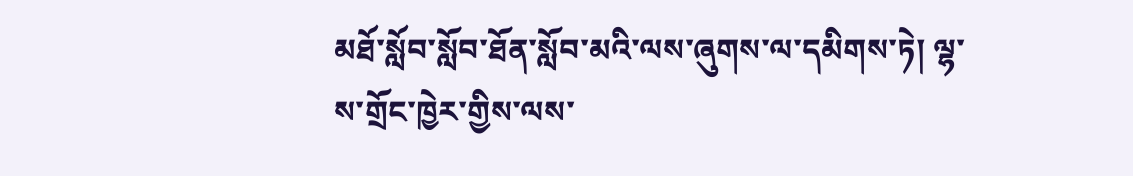མཐོ་སློབ་སློབ་ཐོན་སློབ་མའི་ལས་ཞུགས་ལ་དམིགས་ཏེ། ལྷ་ས་གྲོང་ཁྱེར་གྱིས་ལས་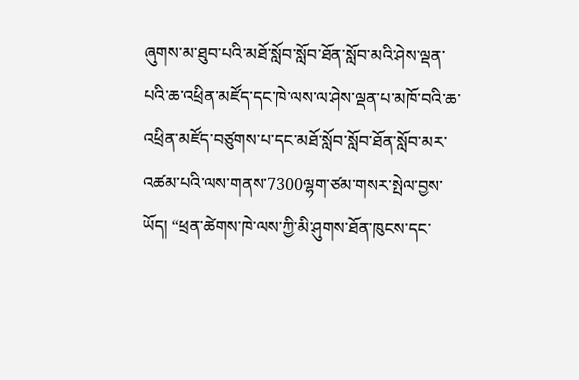ཞུགས་མ་ཐུབ་པའི་མཐོ་སློབ་སློབ་ཐོན་སློབ་མའི་ཤེས་ལྡན་པའི་ཆ་འཕྲིན་མཛོད་དང་ཁེ་ལས་ལ་ཤེས་ལྡན་པ་མཁོ་བའི་ཆ་འཕྲིན་མཛོད་བཙུགས་པ་དང་མཐོ་སློབ་སློབ་ཐོན་སློབ་མར་འཚམ་པའི་ལས་གནས་7300ལྷག་ཙམ་གསར་སྤེལ་བྱས་ཡོད། “ཕྲན་ཚེགས་ཁེ་ལས་ཀྱི་མི་ཤུགས་ཐོན་ཁུངས་དང་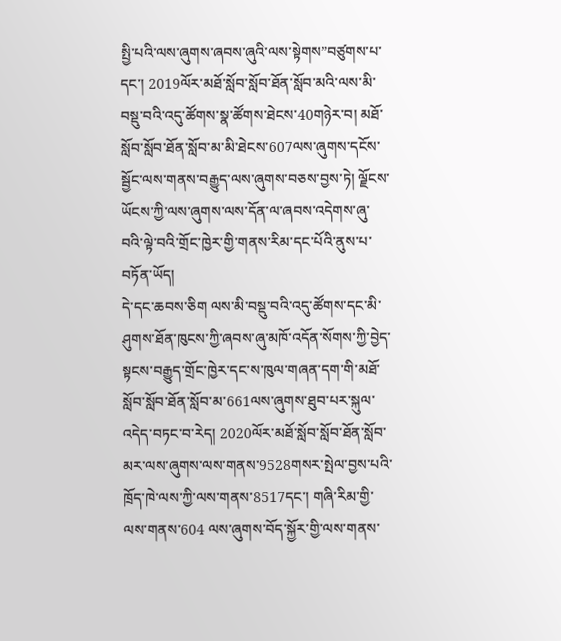སྤྱི་པའི་ལས་ཞུགས་ཞབས་ཞུའི་ལས་སྟེགས”བཙུགས་པ་དང་། 2019ལོར་མཐོ་སློབ་སློབ་ཐོན་སློབ་མའི་ལས་མི་བསྡུ་བའི་འདུ་ཚོགས་སྣ་ཚོགས་ཐེངས་40གཉེར་བ། མཐོ་སློབ་སློབ་ཐོན་སློབ་མ་མི་ཐེངས་607ལས་ཞུགས་དངོས་སྦྱོང་ལས་གནས་བརྒྱུད་ལས་ཞུགས་བཅས་བྱས་ཏེ། ལྗོངས་ཡོངས་ཀྱི་ལས་ཞུགས་ལས་དོན་ལ་ཞབས་འདེགས་ཞུ་བའི་ལྟེ་བའི་གྲོང་ཁྱེར་གྱི་གནས་རིམ་དང་པོའི་ནུས་པ་བཏོན་ཡོད།
དེ་དང་ཆབས་ཅིག ལས་མི་བསྡུ་བའི་འདུ་ཚོགས་དང་མི་ཤུགས་ཐོན་ཁུངས་ཀྱི་ཞབས་ཞུ་མཁོ་འདོན་སོགས་ཀྱི་བྱེད་སྟངས་བརྒྱུད་གྲོང་ཁྱེར་དང་ས་ཁུལ་གཞན་དག་གི་མཐོ་སློབ་སློབ་ཐོན་སློབ་མ་661ལས་ཞུགས་ཐུབ་པར་སྐུལ་འདེད་བཏང་བ་རེད། 2020ལོར་མཐོ་སློབ་སློབ་ཐོན་སློབ་མར་ལས་ཞུགས་ལས་གནས་9528གསར་སྤེལ་བྱས་པའི་ཁྲོད་ཁེ་ལས་ཀྱི་ལས་གནས་8517དང་། གཞི་རིམ་གྱི་ལས་གནས་604 ལས་ཞུགས་བོད་སྐྱོར་གྱི་ལས་གནས་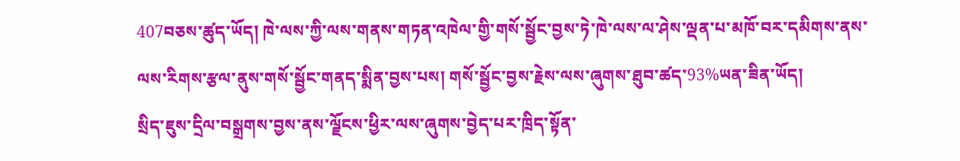407བཅས་ཚུད་ཡོད། ཁེ་ལས་ཀྱི་ལས་གནས་གཏན་འཁེལ་གྱི་གསོ་སྦྱོང་བྱས་ཏེ་ཁེ་ལས་ལ་ཤེས་ལྡན་པ་མཁོ་བར་དམིགས་ནས་ལས་རིགས་རྩལ་ནུས་གསོ་སྦྱོང་གནད་སྨིན་བྱས་པས། གསོ་སྦྱོང་བྱས་རྗེས་ལས་ཞུགས་ཐུབ་ཚད་93%ཡན་ཟིན་ཡོད།
སྲིད་ཇུས་དྲིལ་བསྒྲགས་བྱས་ནས་ལྗོངས་ཕྱིར་ལས་ཞུགས་བྱེད་པར་ཁྲིད་སྟོན་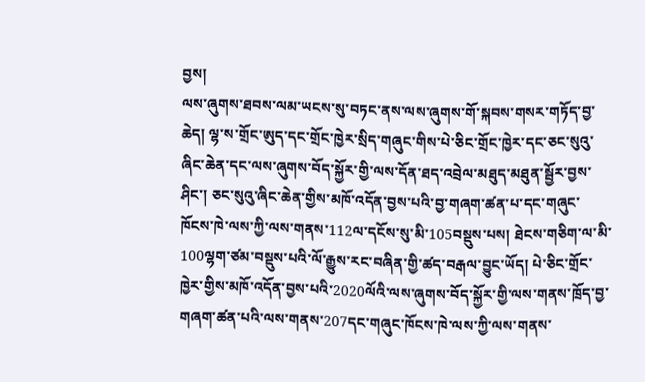བྱས།
ལས་ཞུགས་ཐབས་ལམ་ཡངས་སུ་བཏང་ནས་ལས་ཞུགས་གོ་སྐབས་གསར་གཏོད་བྱ་ཆེད། ལྷ་ས་གྲོང་ཨུད་དང་གྲོང་ཁྱེར་སྲིད་གཞུང་གིས་པེ་ཅིང་གྲོང་ཁྱེར་དང་ཅང་སུའུ་ཞིང་ཆེན་དང་ལས་ཞུགས་བོད་སྐྱོར་གྱི་ལས་དོན་ཐད་འབྲེལ་མཐུད་མཐུན་སྦྱོར་བྱས་ཤིང་། ཅང་སུའུ་ཞིང་ཆེན་གྱིས་མཁོ་འདོན་བྱས་པའི་བྱ་གཞག་ཚན་པ་དང་གཞུང་ཁོངས་ཁེ་ལས་ཀྱི་ལས་གནས་112ལ་དངོས་སུ་མི་105བསྡུས་པས། ཐེངས་གཅིག་ལ་མི་100ལྷག་ཙམ་བསྡུས་པའི་ལོ་རྒྱུས་རང་བཞིན་གྱི་ཚད་བརྒལ་བྱུང་ཡོད། པེ་ཅིང་གྲོང་ཁྱེར་གྱིས་མཁོ་འདོན་བྱས་པའི་2020ལོའི་ལས་ཞུགས་བོད་སྐྱོར་གྱི་ལས་གནས་ཁྲོད་བྱ་གཞག་ཚན་པའི་ལས་གནས་207དང་གཞུང་ཁོངས་ཁེ་ལས་ཀྱི་ལས་གནས་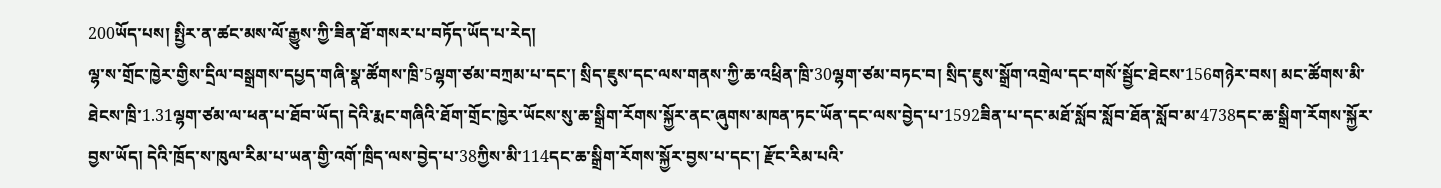200ཡོད་པས། སྤྱིར་ན་ཚང་མས་ལོ་རྒྱུས་ཀྱི་ཟིན་ཐོ་གསར་པ་བཏོད་ཡོད་པ་རེད།
ལྷ་ས་གྲོང་ཁྱེར་གྱིས་དྲིལ་བསྒྲགས་དཔྱད་གཞི་སྣ་ཚོགས་ཁྲི་5ལྷག་ཙམ་བཀྲམ་པ་དང་། སྲིད་ཇུས་དང་ལས་གནས་ཀྱི་ཆ་འཕྲིན་ཁྲི་30ལྷག་ཙམ་བཏང་བ། སྲིད་ཇུས་སྒྲོག་འགྲེལ་དང་གསོ་སྦྱོང་ཐེངས་156གཉེར་བས། མང་ཚོགས་མི་ཐེངས་ཁྲི་1.31ལྷག་ཙམ་ལ་ཕན་པ་ཐོབ་ཡོད། དེའི་རྨང་གཞིའི་ཐོག་གྲོང་ཁྱེར་ཡོངས་སུ་ཆ་སྒྲིག་རོགས་སྐྱོར་ནང་ཞུགས་མཁན་ཏང་ཡོན་དང་ལས་བྱེད་པ་1592ཟིན་པ་དང་མཐོ་སློབ་སློབ་ཐོན་སློབ་མ་4738དང་ཆ་སྒྲིག་རོགས་སྐྱོར་བྱས་ཡོད། དེའི་ཁྲོད་ས་ཁུལ་རིམ་པ་ཡན་གྱི་འགོ་ཁྲིད་ལས་བྱེད་པ་38ཀྱིས་མི་114དང་ཆ་སྒྲིག་རོགས་སྐྱོར་བྱས་པ་དང་། རྫོང་རིམ་པའི་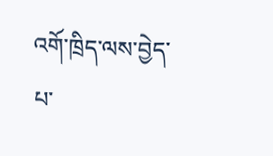འགོ་ཁྲིད་ལས་བྱེད་པ་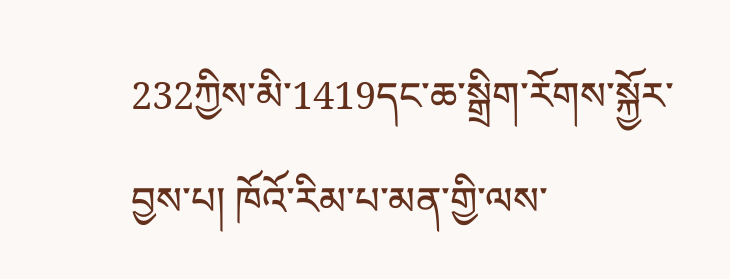232ཀྱིས་མི་1419དང་ཆ་སྒྲིག་རོགས་སྐྱོར་བྱས་པ། ཁོའོ་རིམ་པ་མན་གྱི་ལས་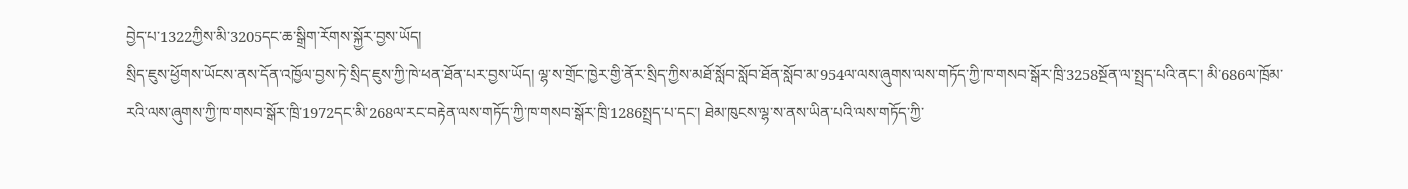བྱེད་པ་1322ཀྱིས་མི་3205དང་ཆ་སྒྲིག་རོགས་སྐྱོར་བྱས་ཡོད།
སྲིད་ཇུས་ཕྱོགས་ཡོངས་ནས་དོན་འཁྱོལ་བྱས་ཏེ་སྲིད་ཇུས་ཀྱི་ཁེ་ཕན་ཐོན་པར་བྱས་ཡོད། ལྷ་ས་གྲོང་ཁྱེར་གྱི་ནོར་སྲིད་ཀྱིས་མཐོ་སློབ་སློབ་ཐོན་སློབ་མ་954ལ་ལས་ཞུགས་ལས་གཏོད་ཀྱི་ཁ་གསབ་སྒོར་ཁྲི་3258སྔོན་ལ་སྤྲད་པའི་ནང་། མི་686ལ་ཁྲོམ་རའི་ལས་ཞུགས་ཀྱི་ཁ་གསབ་སྒོར་ཁྲི་1972དང་མི་268ལ་རང་བརྟེན་ལས་གཏོད་ཀྱི་ཁ་གསབ་སྒོར་ཁྲི་1286སྤྲད་པ་དང་། ཐེམ་ཁུངས་ལྷ་ས་ནས་ཡིན་པའི་ལས་གཏོད་ཀྱི་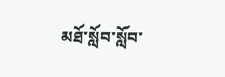མཐོ་སློབ་སློབ་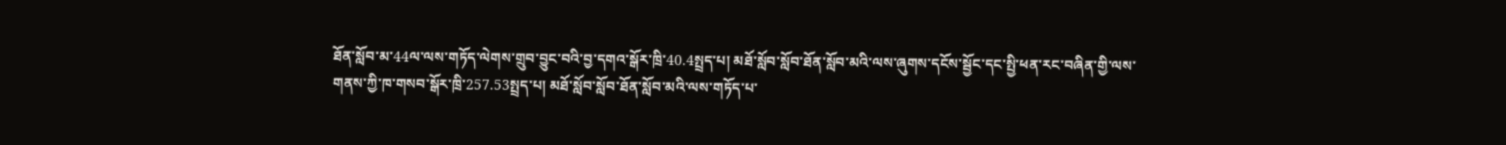ཐོན་སློབ་མ་44ལ་ལས་གཏོད་ལེགས་གྲུབ་བྱུང་བའི་བྱ་དགའ་སྒོར་ཁྲི་40.4སྤྲད་པ། མཐོ་སློབ་སློབ་ཐོན་སློབ་མའི་ལས་ཞུགས་དངོས་སྦྱོང་དང་སྤྱི་ཕན་རང་བཞིན་གྱི་ལས་གནས་ཀྱི་ཁ་གསབ་སྒོར་ཁྲི་257.53སྤྲད་པ། མཐོ་སློབ་སློབ་ཐོན་སློབ་མའི་ལས་གཏོད་པ་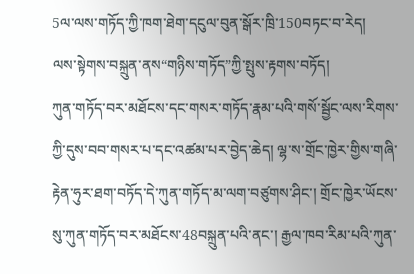5ལ་ལས་གཏོད་ཀྱི་ཁག་ཐེག་དངུལ་བུན་སྒོར་ཁྲི་150བཏང་བ་རེད།
ལས་སྟེགས་བསྐྲུན་ནས“གཉིས་གཏོད”ཀྱི་སྤུས་རྟགས་བཏོད།
ཀུན་གཏོད་བར་མཐོངས་དང་གསར་གཏོད་རྣམ་པའི་གསོ་སྦྱོང་ལས་རིགས་ཀྱི་དུས་བབ་གསར་པ་དང་འཚམ་པར་བྱེད་ཆེད། ལྷ་ས་གྲོང་ཁྱེར་གྱིས་གཞི་རྟེན་ཧུར་ཐག་བཏོད་དེ་ཀུན་གཏོད་མ་ལག་བཙུགས་ཤིང་། གྲོང་ཁྱེར་ཡོངས་སུ་ཀུན་གཏོད་བར་མཐོངས་48བསྐྲུན་པའི་ནང་། རྒྱལ་ཁབ་རིམ་པའི་ཀུན་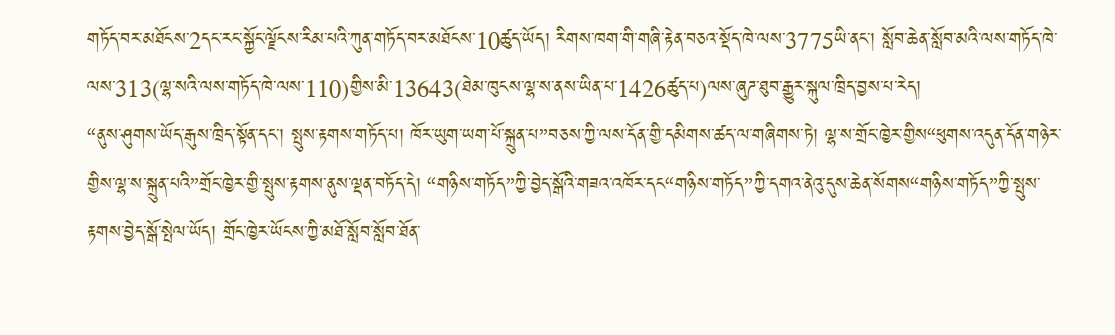གཏོད་བར་མཐོངས་2དང་རང་སྐྱོང་ལྗོངས་རིམ་པའི་ཀུན་གཏོད་བར་མཐོངས་10ཚུད་ཡོད། རིགས་ཁག་གི་གཞི་རྟེན་བཅའ་སྡོད་ཁེ་ལས་3775ཡི་ནང་། སློབ་ཆེན་སློབ་མའི་ལས་གཏོད་ཁེ་ལས་313(ལྷ་སའི་ལས་གཏོད་ཁེ་ལས་110)གྱིས་མི་13643(ཐེམ་ཁུངས་ལྷ་ས་ནས་ཡིན་པ་1426ཚུད་པ)ལས་ཞུཌ་ཐུབ་རྒྱུར་སྐུལ་ཁྲིད་བྱས་པ་རེད།
“ནུས་ཤུགས་ཡོད་རྒུས་ཁྲིད་སྟོན་དང་། སྤུས་རྟགས་གཏོད་པ། ཁོར་ཡུག་ཡག་པོ་སྐྲུན་པ”བཅས་ཀྱི་ལས་དོན་གྱི་དམིགས་ཚད་ལ་གཞིགས་ཏེ། ལྷ་ས་གྲོང་ཁྱེར་གྱིས“ཕུགས་འདུན་དོན་གཉེར་གྱིས་ལྷ་ས་སྐྲུན་པའི”གྲོང་ཁྱེར་གྱི་སྤུས་རྟགས་ནུས་ལྡན་བཏོད་དེ། “གཉིས་གཏོད”ཀྱི་བྱེད་སྒོའི་གཟའ་འཁོར་དང“གཉིས་གཏོད”ཀྱི་དགའ་ནེའུ་དུས་ཆེན་སོགས“གཉིས་གཏོད”ཀྱི་སྤུས་རྟགས་བྱེད་སྒོ་སྤེལ་ཡོད། གྲོང་ཁྱེར་ཡོངས་ཀྱི་མཐོ་སློབ་སློབ་ཐོན་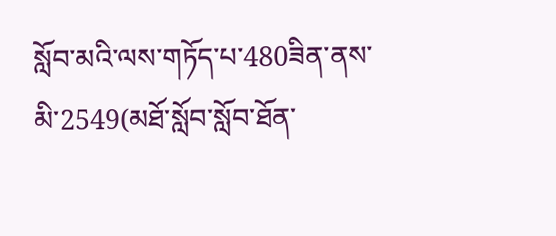སློབ་མའི་ལས་གཏོད་པ་480ཟིན་ནས་མི་2549(མཐོ་སློབ་སློབ་ཐོན་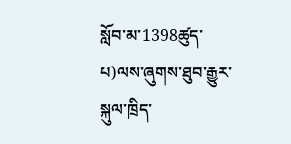སློབ་མ་1398ཚུད་པ)ལས་ཞུགས་ཐུབ་རྒྱུར་སྐུལ་ཁྲིད་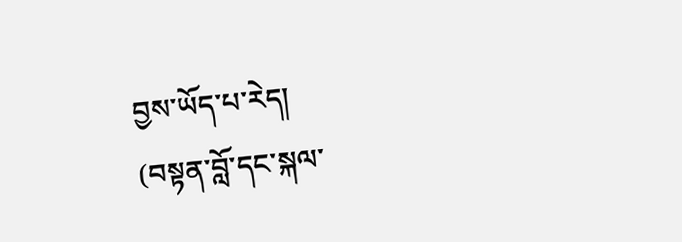བྱས་ཡོད་པ་རེད།
(བསྟན་བློ་དང་སྐལ་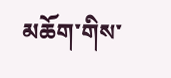མཆོག་གིས་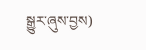སྒྱུར་ཞུས་བྱས)